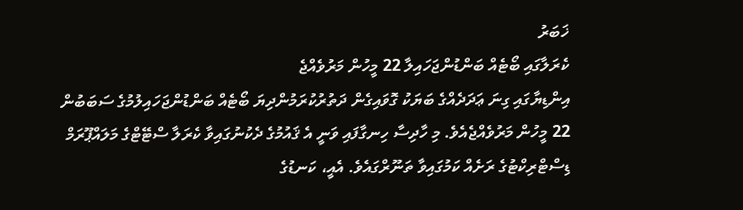ޚަބަރު
ކެރަލާގައި ބޯޓެއް ބަންޑުންޖަހައިލާ 22 މީހުން މަރުވެއްޖެ
އިންޑިޔާގައި ގިނަ ޢަދަދެއްގެ ބަޔަކު ގޮވައިގެން ދަތުރުކުރަމުންދިޔަ ބޯޓެއް ބަންޑުންޖަހައިލުމުގެ ސަބަބުން 22 މީހުން މަރުވެއްޖެއެވެ. މި ހާދިސާ ހިނގާފައި ވަނީ އެ ޤައުމުގެ ދެކުނުގައިވާ ކެރަލާ ސްޓޭޓްގެ މަލައްޕޫރަމް ޑިސްޓްރިކްޓުގެ ރަށެއް ކަމުގައިވާ ތަނޫރްގައެވެ. އެއީ، ކަނޑުގެ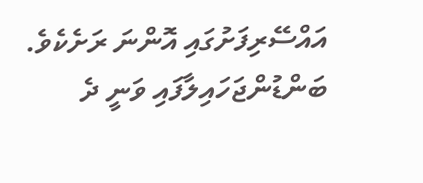އައްސޭރިފަށުގައި އޮންނަ ރަށެކެވެ. ބަންޑުންޖަހައިލާފައި ވަނީ ދެ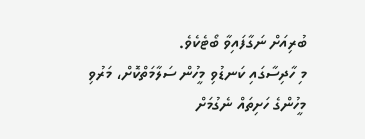ބުރިއަށް ނަގާފައިވާ ބޯޓެކެވެ.
މި ހާދިސާގައި ކަނޑުވި މީހުން ސަލާމަތްކޮށް، މަރުވި މީހުންގެ ހަށިތައް ނެގުމަށް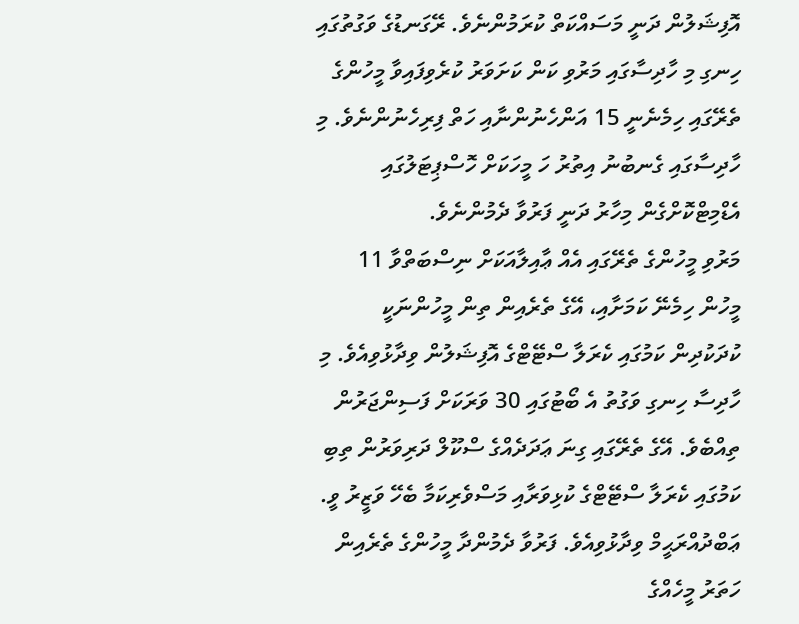އޮފިޝަލުން ދަނީ މަސައްކަތް ކުރަމުންނެވެ. ރޭގަނޑުގެ ވަގުތުގައި ހިނގި މި ހާދިސާގައި މަރުވި ކަން ކަށަވަރު ކުރެވިފައިވާ މީހުންގެ ތެރޭގައި ހިމެނެނީ 15 އަންހެނުންނާއި ހަތް ފިރިހެނުންނެވެ. މި ހާދިސާގައި ގެނބުނު އިތުރު ހަ މީހަކަށް ހޮސްޕިޓަލުގައި އެޑްމިޓްކޮށްގެން މިހާރު ދަނީ ފަރުވާ ދެމުންނެވެ.
މަރުވި މީހުންގެ ތެރޭގައި އެއް ޢާއިލާއަކަށް ނިސްބަތްވާ 11 މީހުން ހިމެނޭ ކަމަށާއި، އޭގެ ތެރެއިން ތިން މީހުންނަކީ ކުދަކުދިން ކަމުގައި ކެރަލާ ސްޓޭޓްގެ އޮފިޝަލުން ވިދާޅުވިއެވެ. މި ހާދިސާ ހިނގި ވަގުތު އެ ބޯޓުގައި 30 ވަރަކަށް ފަސިންޖަރުން ތިއްބެވެ. އޭގެ ތެރޭގައި ގިނަ ޢަދަދެއްގެ ސްކޫލް ދަރިވަރުން ތިބި ކަމުގައި ކެރަލާ ސްޓޭޓްގެ ކުޅިވަރާއި މަސްވެރިކަމާ ބެހޭ ވަޒީރު ވީ. ޢަބްދުއްރަޙީމް ވިދާޅުވިއެވެ. ފަރުވާ ދެމުންދާ މީހުންގެ ތެރެއިން ހަތަރު މީހެއްގެ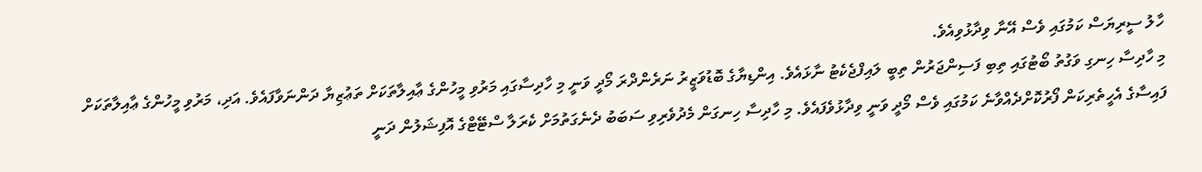ހާލު ސީރިޔަސް ކަމުގައި ވެސް އޭނާ ވިދާޅުވިއެވެ.
މި ހާދިސާ ހިނގި ވަގުތު ބޯޓުގައި ތިބި ފަސިންޖަރުން ތިބީ ލައިފްޖެކެޓު ނާޅައެވެ. އިންޑިޔާގެ ބޮޑުވަޒީރު ނަރެންދްރަ މޯދީ ވަނީ މި ހާދިސާގައި މަރުވި މީހުންގެ ޢާއިލާތަކަށް ތަޢުޒިޔާ ދަންނަވާފައެވެ. އަދި، މަރުވި މީހުންގެ ޢާއިލާތަކަށް ފައިސާގެ އެހީތެރިކަން ފޯރުކޮށްދެއްވާނެ ކަމުގައި ވެސް މޯދީ ވަނީ ވިދާޅުވެފައެވެ. މި ހާދިސާ ހިނގަން މެދުވެރިވި ސަބަބު ދެނެގަތުމަށް ކެރަލާ ސްޓޭޓްގެ އޮފިޝަލުން ދަނީ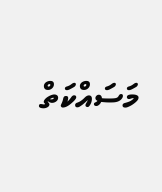މަސައްކަތް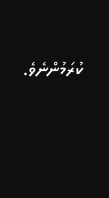ކުރަމުންނެވެ.